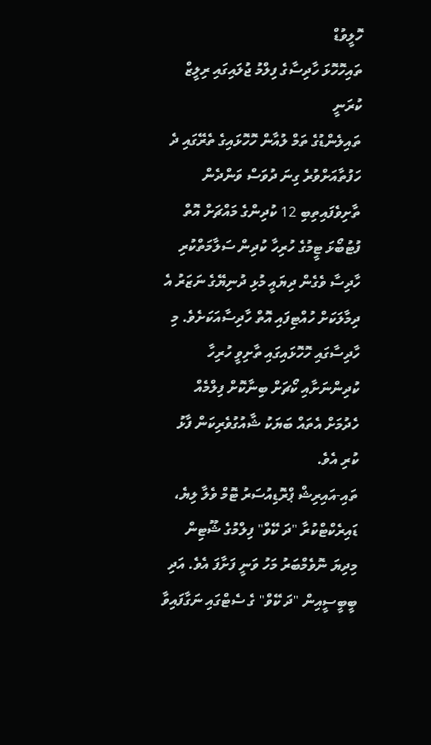ހޮލީވުޑް
ތައިހޮހޮޅަ ހާދިސާގެ ފިލްމު ޖުލައިގައި ރިލީޒް ކުރަނީ
ތައިލެންޑުގެ ތަމް ލުއާން ހޮހޮޅައިގެ ތެރޭގައި ދެ ހަފުތާއަށްވުރެ ގިނަ ދުވަސް ވަންދެން ތާށިވެފައިތިބި 12 ކުދިންގެ މައްޗަށް އޮތް ފުޓުބޯޅަ ޓީމުގެ ހުރިހާ ކުދިން ސަލާމަތްކުރި ހާދިސާ ވެގެން ދިޔައީ މުޅި ދުނިޔޭގެ ނަޒަރު އެ ދިމާލަކަށް ހުއްޓިފައި އޮތް ހާދިސާއަކަށެވެ. މި ހާދިސާގައި ހޮހޮޅައިގައި ތާށިވީ ހުރިހާ ކުދިންނަށާއި ކޯޗަށް ބިނާކޮށް ފިލްމެއް ހެދުމަށް އެތައް ބަޔަކު ޝާއުގުވެރިކަން ފާޅު ކުރި އެވެ.
ތައި-އައިރިޝް ޕްރޮޑިއުސަރު ޓޮމް ވެލާ ލިޔެ، ޑައިރެކްޓްކުރާ "ދަ ކޭވް" ފިލްމުގެ ޝޫޓިން މިދިޔަ ނޮވެމްބަރު މަހު ވަނީ ފަށާފަ އެވެ. އަދި ބީބީސީއިން "ދަ ކޭވް" ގެ ސެޓްގައި ނަގާފައިވާ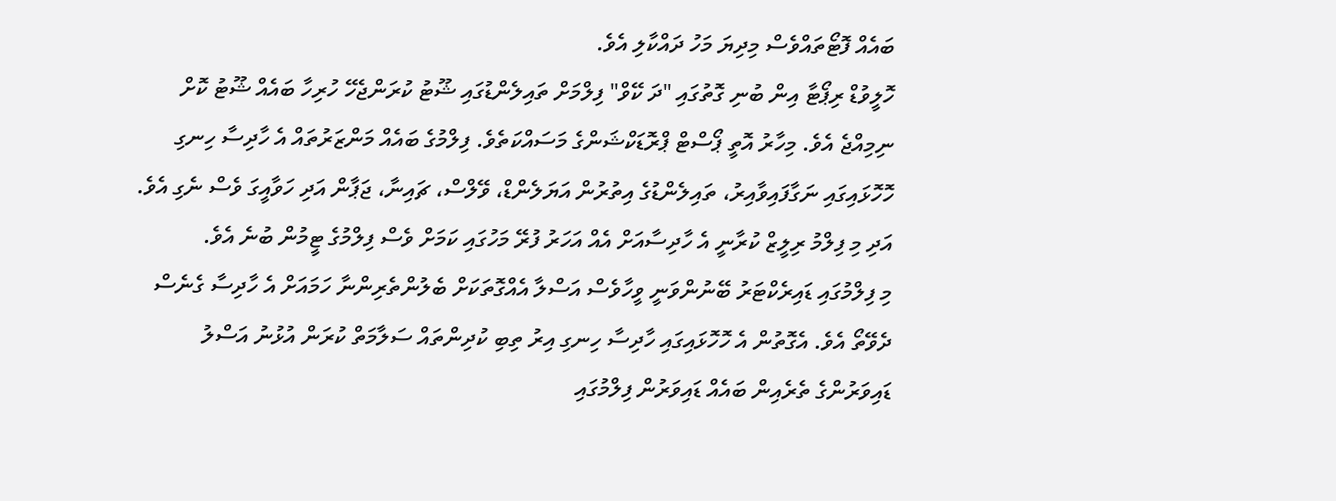ބައެއް ފޮޓޯތައްވެސް މިދިޔަ މަހު ދައްކާލި އެވެ.
ހޮލީވުޑް ރިޕޯޓާ އިން ބުނި ގޮތުގައި "ދަ ކޭވް" ފިލްމަށް ތައިލެންޑުގައި ޝޫޓު ކުރަންޖެހޭ ހުރިހާ ބައެއް ޝޫޓު ކޮށް ނިމިއްޖެ އެވެ. މިހާރު އޮތީ ޕޯސްޓް ޕްރޮޑަކްޝަންގެ މަސައްކަތެވެ. ފިލްމުގެ ބައެއް މަންޒަރުތައް އެ ހާދިސާ ހިނގި ހޮހޮޅައިގައި ނަގާފައިވާއިރު، ތައިލެންޑުގެ އިތުރުން އަޔަލެންޑް، ވޭލްސް، ޗައިނާ، ޖަޕާން އަދި ހަވާއީގަ ވެސް ނެގި އެވެ. އަދި މި ފިލްމު ރިލީޒް ކުރާނީ އެ ހާދިސާއަށް އެއް އަހަރު ފުރޭ މަހުގައި ކަމަށް ވެސް ފިލްމުގެ ޓީމުން ބުނެ އެވެ.
މި ފިލްމުގައި ޑައިރެކްޓަރު ބޭނުންވަނީ ވީހާވެސް އަސްލާ އެއްގޮތަކަށް ބެލުންތެރިންނާ ހަމައަށް އެ ހާދިސާ ގެނެސް ދެވޭތޯ އެވެ. އެގޮތުން އެ ހޮހޮޅައިގައި ހާދިސާ ހިނގި އިރު ތިބި ކުދިންތައް ސަލާމަތް ކުރަން އުޅުނު އަސްލު ޑައިވަރުންގެ ތެރެއިން ބައެއް ޑައިވަރުން ފިލްމުގައި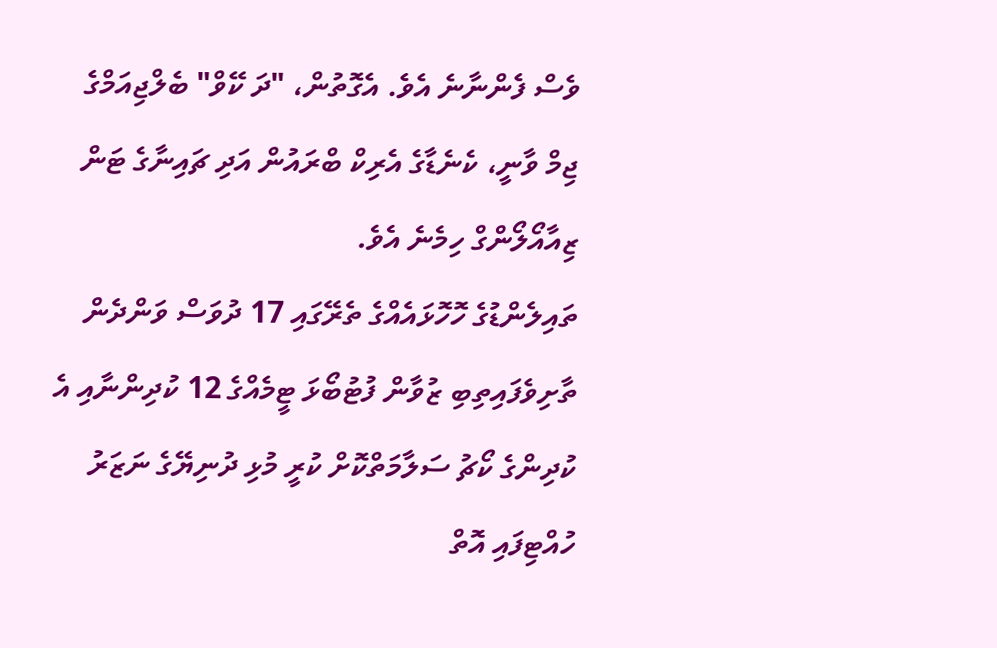ވެސް ފެންނާނެ އެވެ. އެގޮތުން، "ދަ ކޭވް" ބެލްޖިއަމްގެ ޖިމް ވާނީ، ކެނެޑާގެ އެރިކް ބްރައުން އަދި ޗައިނާގެ ޓަން ޒިއާއޯލޯންގް ހިމެނެ އެވެ.
ތައިލެންޑުގެ ހޮހޮޅައެއްގެ ތެރޭގައި 17 ދުވަސް ވަންދެން ތާށިވެފައިތިބި ޒުވާން ފުޓުބޯޅަ ޓީމެއްގެ 12 ކުދިންނާއި އެ ކުދިންގެ ކޯޗު ސަލާމަތްކޮށް ކުރީ މުޅި ދުނިޔޭގެ ނަޒަރު ހުއްޓިފައި އޮތް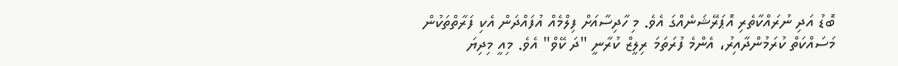ބޮޑު އަދި ނުރައްކާތެރި އޮޕަރޭޝަނެއްގަ އެވެ. މި ހާދިސާއަށް ފިލްމެއް އުފައްދަން އެކި ފަރާތްތަކުން މަސައްކަތް ކުރަމުންދާއިރު، އެންމެ ފުރަތަމަ ރިލީޒް ކުރާނީ "ދަ ކޭވް" އެވެ. މިއީ މިދިޔަ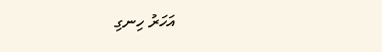އަހަރު ހިނގި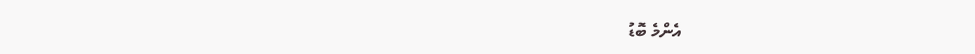އެންމެ ބޮޑު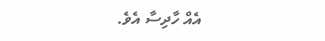އެއް ހާދިސާ އެވެ.